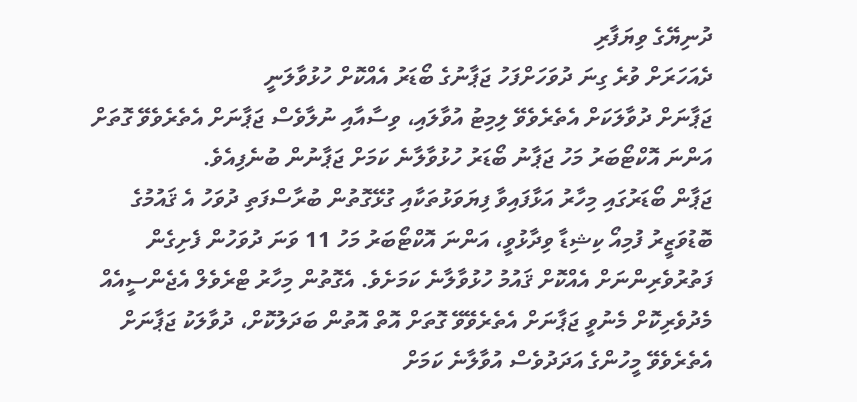ދުނިޔޭގެ ވިޔަފާރި
ދެއަހަރަށް ވުރެ ގިނަ ދުވަހަށްފަހު ޖަޕާނުގެ ބޯޑަރު އެއްކޮށް ހުޅުވާލަނީ
ޖަޕާނަށް ދުވާލަކަށް އެތެރެވެވޭ ލިމިޓު އުވާލައި، ވިސާއާއި ނުލާވެސް ޖަޕާނަށް އެތެރެވެވޭ ގޮތަށް އަންނަ އޮކްޓޯބަރު މަހު ޖަޕާނު ބޯޑަރު ހުޅުވާލާނެ ކަމަށް ޖަޕާނުން ބުނެފިއެވެ.
ޖަޕާން ބޯޑަރުގައި މިހާރު އަޅާފައިވާ ފިޔަވަޅުތަކާއި ގުޅޭގޮތުން ބުރާސްފަތި ދުވަހު އެ ޤައުމުގެ ބޮޑުވަޒީރު ފުމިއޯ ކިޝިޑާ ވިދާޅުވީ، އަންނަ އޮކްޓޯބަރު މަހު 11 ވަނަ ދުވަހުން ފެށިގެން ފަތުރުވެރިންނަށް އެއްކޮށް ޤައުމު ހުޅުވާލާނެ ކަމަށެވެ. އެގޮތުން މިހާރު ޓްރެވެލް އެޖެންސީއެއް މެދުވެރިކޮށް މެނުވީ ޖަޕާނަށް އެތެރެވޭވޭ ގޮތަށް އޮތް އޮތުން ބަދަލުކޮށް، ދުވާލަކު ޖަޕާނަށް އެތެރެވެވޭ މީހުންގެ އަދަދުވެސް އުވާލާނެ ކަމަށް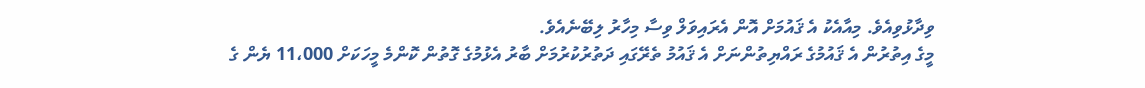ވިދާޅުވިއެވެ. މިއާއެކު އެ ޤައުމަށް އޮން އެރައިވަލް ވިސާ މިހާރު ލިބޭނެއެވެ.
މީގެ އިތުރުން އެ ޤައުމުގެ ރައްޔިތުންނަށް އެ ޤައުމު ތެރޭގައި ދަތުރުކުރުމަށް ބާރު އެޅުމުގެ ގޮތުން ކޮންމެ މީހަކަށް 11،000 ޔެން ގެ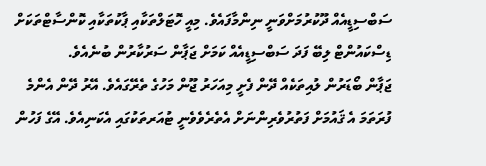ސަބްސިޑީއެއް ދޫކުރުމަށްވަނީ ނިންމާފައެވެ. މިއީ ހޮޓަލްތަކާއި ޕާކުތަކާއި ކޮންސާޓްތަކަށް ޑިސްކައުންޓް ލިބޭ ފަދަ ސަބްސިޑީއެއް ކަމަށް ޖަޕާން ސަރުކާރުން ބުނެއެވެ.
ޖަޕާން ބޯޑަރުން ލުއިތަކެއް ދޭން ފެށީ މިއަހަރު ޖޫން މަހުގެ ތެރޭގައެވެ. އޭރު ދޭން އެންމެ ފުރަތަމަ އެ ޤައުމަށް ފަތުރުވެރިންނަށް އެތެރެވެވެނީ ޓުއަރތަކުގައި އެކަނިއެވެ. އޭގެ ފަހުން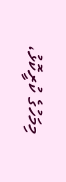މިމަހުގެ ކުރީކޮޅު،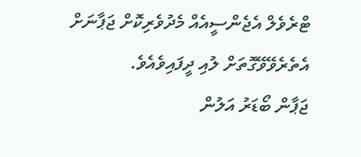ޓްރެވެލް އެޖެންސީއެއް މެދުވެރިކޮށް ޖަޕާނަށް އެތެރެވޭވޭގޮތަށް ލުއި ދީފައިވެއެވެ.
ޖަޕާން ބޯޑަރު އަލުން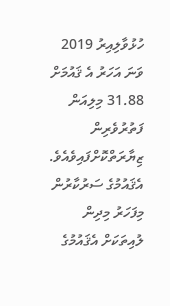ހުޅުވާލިއިރު 2019 ވަނަ އަހަރު އެ ޤައުމަށް 31.88 މިލިއަން ފަތުރުވެރިން ޒިޔާރަތްކޮށްފައިވެއެވެ. އެޤައުމުގެ ސަރުކާރުން މިފަހަރު މިދިން ލުއިތަކަށް އެޤައުމުގެ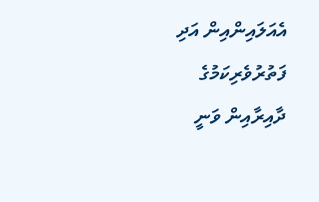އެއަލައިންއިން އަދި ފަތުރުވެރިކަމުގެ ދާއިރާއިން ވަނީ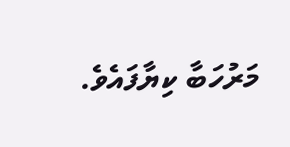މަރުހަބާ ކިޔާފައެވެ.